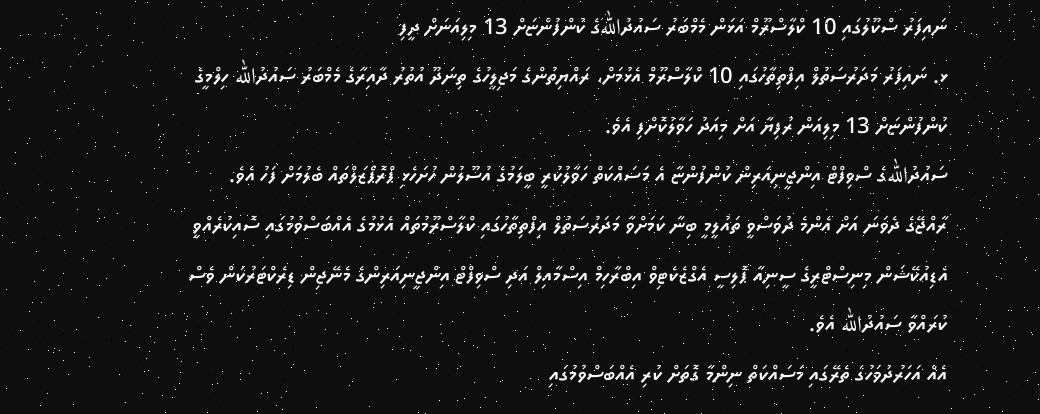ނައިފަރު ސްކޫލުގައި 10 ކްލާސްރޫމް އަޅަން މެމްބަރު ސައުދުاللهގެ ކުންފުންޏަށް 13 މިލިއަނަށް ދީފި
ޅ. ނައިފަރު މަދަރުސަތުލް އިފްތިތާހުގައި 10 ކްލާސްރޫމް އެޅުމަށް، ރައްޔިތުންގެ މަޖިލީހުގެ ތިނަދޫ އުތުރު ދާއިރާގެ މެމްބަރު ސައުދުالله ހިލްމީގެ ކުންފުންޏަށް 13 މިލިއަން ރުފިޔާ އަށް މިއަދު ހަވާލުކޮށްފި އެވެ.
ސައުދުاللهގެ ސްވިފްޓް އިންޖީނިއަރިން ކުންފުންޏާ އެ މަސައްކަތް ހަވާލުކުރީ ބީލަމުގެ އުސޫލުން ހުށަހެޅި ޕްރޮޕޯޒަލްތައް ބެލުމަށް ފަހު އެވެ.
ރާއްޖޭގެ ދެވަނަ އަށް އެންމެ ދުވަސްވީ ތައުލީމީ ބިނާ ކަމަށްވާ މަދަރުސަތުލް އިފްތިތާހުގައި ކްލާސްރޫމުތައް އެޅުމުގެ އެއްބަސްވުމުގައި ސޮއިކުރެއްވީ އެޑިއުކޭޝަން މިނިސްޓްރީގެ ސީނިއާ ޕޮލިސީ އެގްޒެކެޓިވް އިބްރާހިމް އިސްމާއިލް އަދި ސްވިފްޓް އިންޖީނިއަރިންގެ މެނޭޖިން ޑިރެކްޓަރުކަން ވެސް ކުރައްވާ ސައުދުالله އެވެ.
އެއް އަހަރުދުވަހުގެ ތެރޭގައި މަސައްކަތް ނިންމާ ގޮތަށް ކުރި އެއްބަސްވުމުގައި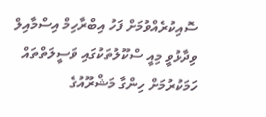ސޮއިކުރެއްވުމަށް ފަހު އިބްރާހިމް އިސްމާއިލް ވިދާޅުވީ މިއީ ސްކޫލުތަކުގައި ވަސީލަތްތައް ހަމަކުރުމަށް ހިންގާ މަޝްރޫއުގެ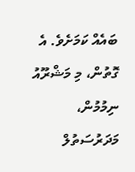ބައެއް ކަމަށެވެ. އެ ގޮތުން، މި މަޝްރޫއު ނިމުމުން، މަދަރުސަތުލް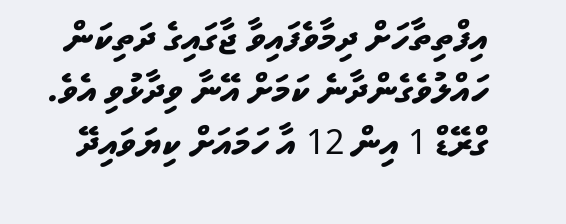އިފްތިތާހަށް ދިމާވެފައިވާ ޖާގައިގެ ދަތިކަން ހައްލުވެގެންދާނެ ކަމަށް އޭނާ ވިދާޅުވި އެވެ.
ގްރޭޑް 1 އިން 12 އާ ހަމައަށް ކިޔަވައިދޭ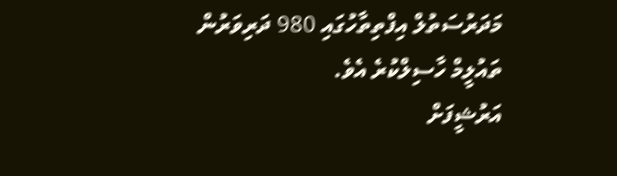މަދަރުސަތުލް އިފްތިތާހުގައި 980 ދަރިވަރުން ތައުލީމް ހާސިލްކުރެ އެވެ.
އަރުޝީފަށް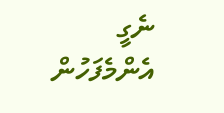ނެގީ
އެންމެފަހުން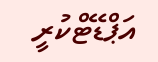އަޕްޑޭޓްކުރީ